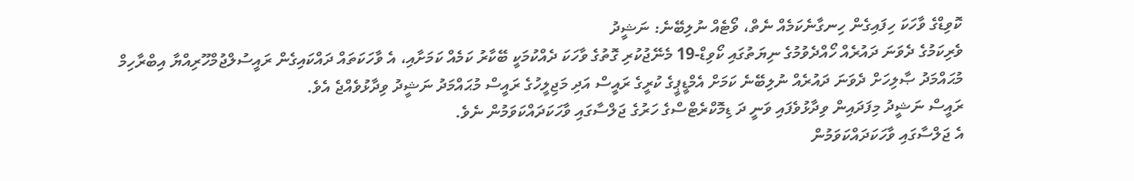ކޮވިޑްގެ ވާހަކަ ހިފައިގެން ހިނގާނެކަމެއް ނެތް، ވޯޓެއް ނުލިބޭނެ: ނަޝީދު
ވެރިކަމުގެ ދެވަނަ ދައުރެއް ހޯއްދެވުމުގެ ނިޔަތުގައި ކޯވިޑް-19 މެނޭޖުކުރި ގޮތުގެ ވާހަކަ ދެއްކުމަކީ ބޭކާރު ކަމެއް ކަމަށާއި، އެ ވާހަކަތައް ދައްކައިގެން ރައީސުލްޖުމްހޫރިއްޔާ އިބްރާހިމް މުޙައްމަދު ޞާލިހަށް ދެވަނަ ދައުރެއް ނުލިބޭނެ ކަމަށް އެމްޑީޕީގެ ކުރީގެ ރައީސް އަދި މަޖިލީހުގެ ރައީސް މުޙައްމަދު ނަޝީދު ވިދާޅުވެއްޖެ އެވެ.
ރައީސް ނަޝީދު މިފަދައިން ވިދާޅުވެފައި ވަނީ ދަ ޑިމޮކްރެޓްސްގެ ހަރުގެ ޖަލްސާގައި ވާހަކަދައްކަވަމުން ނެވެ.
އެ ޖަލްސާގައި ވާހަކަދައްކަވަމުން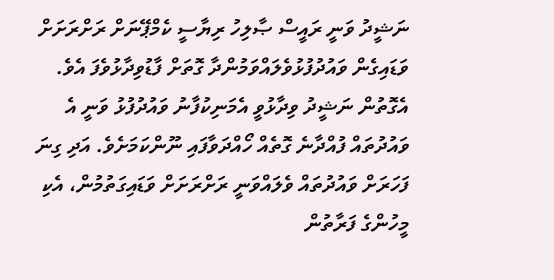ނަޝީދު ވަނީ ރައީސް ޞާލިހު ރިޔާސީ ކެމްޕޭނަށް ރަށްރަށަށް ވަޑައިގެން ވައުދުފުޅުވެލައްވަމުންދާ ގޮތަށް ފާޑުވިދާޅުވެފަ އެވެ.
އެގޮތުން ނަޝީދު ވިދާޅުވީ އެމަނިކުފާނު ވައުދުފުޅު ވަނީ އެ ވައުދުތައް ފުއްދާނެ ގޮތެއް ހޯއްދަވާފައި ނޫންކަމަށެވެ. އަދި ގިނަ ފަހަރަށް ވައުދުތައް ވެލައްވަނީ ރަށްރަށަށް ވަޑައިގަތުމުން، އެކި މީހުންގެ ފަރާތުން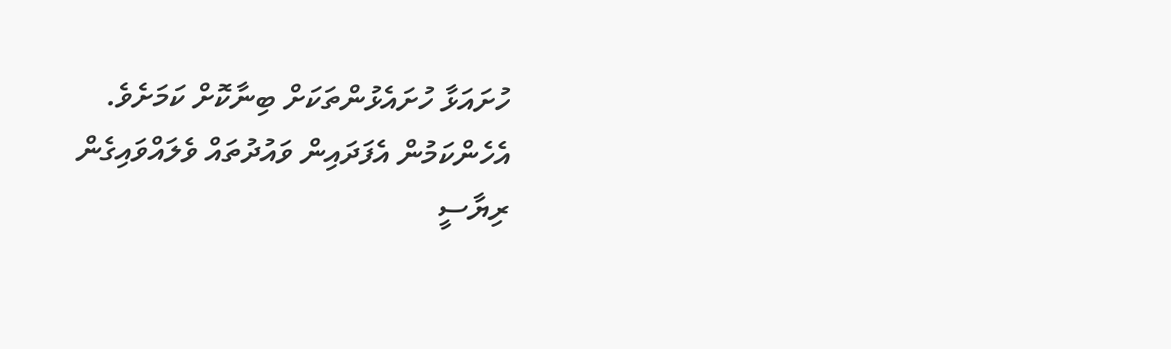ހުށައަޅާ ހުށައެޅުންތަކަށް ބިނާކޮށް ކަމަށެވެ.
އެހެންކަމުން އެފަދައިން ވައުދުތައް ވެލައްވައިގެން ރިޔާސީ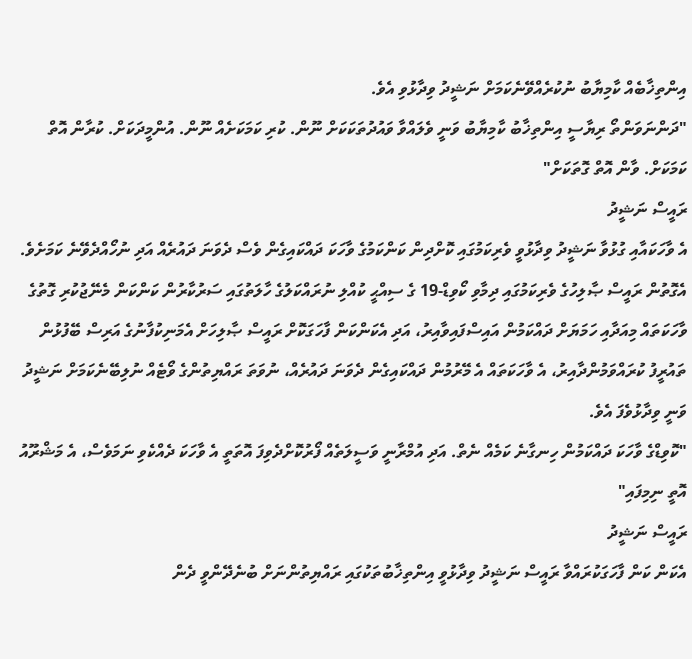އިންތިޚާބެއް ކާމިޔާބު ނުކުރެއްވޭނެކަމަށް ނަޝީދު ވިދާޅުވި އެވެ.
"ދަންނަވަންތޯ ރިޔާސީ އިންތިޚާބު ކާމިޔާބު ވަނީ ވެލައްވާ ވައުދުތަކަކަށް ނޫން. ކުރި ކަމަކަށެއް ނޫން. އުންމީދަކަށް. ކުރާން އޮތް ކަމަކަށް. ވާން އޮތް ގޮތަކަށް"
ރައީސް ނަޝީދު
އެ ވާހަކައާއި ގުޅުވާ ނަޝީދު ވިދާޅުވީ ވެރިކަމުގައި ކޮށްދިން ކަންކަމުގެ ވާހަކަ ދައްކައިގެން ވެސް ދެވަނަ ދައުރެއް އަދި ނުހޯއްދެވޭނެ ކަމަށެވެ.
އެގޮތުން ރައީސް ޞާލިހުގެ ވެރިކަމުގައި ދިމާވި ކޯވިޑް-19 ގެ ސިއްޙީ ކުއްލި ނުރައްކަލުގެ ހާލަތުގައި ސަރުކާރުން ކަންކަން މެނޭޖުކުރި ގޮތުގެ ވާހަކަތައް މިއަދާއި ހަމަޔަށް ދައްކަމުން އައިސްފައިވާއިރު، އަދި އެކަންކަން ފާހަގަކޮށް ރައީސް ޞާލިހަށް އެމަނިކުފާނުގެ އަރިސް ބޭފުޅުން ތައުރީފު ކުރައްވަމުންދާއިރު، އެ ވާހަކަތައް އެ މޭރުމުން ދައްކައިގެން ދެވަނަ ދައުރެއް، ނުވަތަ ރައްޔިތުންގެ ވޯޓެއް ނުލިބޭނެކަމަށް ނަޝީދު ވަނީ ވިދާޅުވެފަ އެވެ.
"ކޮވިޑްގެ ވާހަކަ ދައްކަމުން ހިނގާނެ ކަމެއް ނެތް. އަދި އުމްރާނީ ވަސީލަތެއް ފޯރުކޮށްދެވިފަ އޮތަތީ އެ ވާހަކަ ދެއްކެވި ނަމަވެސް، އެ މަޝްރޫއު އޮތީ ނިމިފައި"
ރައީސް ނަޝީދު
އެކަން ކަން ފާހަގަކުރައްވާ ރައީސް ނަޝީދު ވިދާޅުވީ އިންތިޚާބުތަކުގައި ރައްޔިތުންނަށް ބުނެދޭންވީ ދެން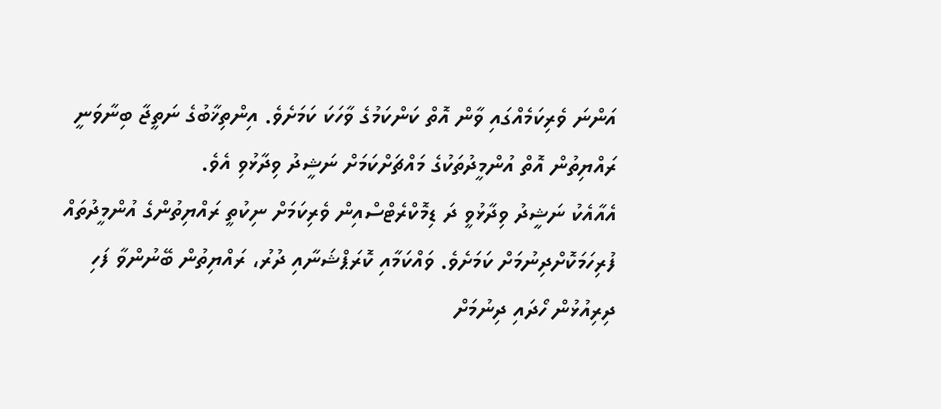އަންނަ ވެރިކަމެއްގައި ވާން އޮތް ކަންކަމުގެ ވާހަކަ ކަމަށެވެ. އިންތިޚާބުގެ ނަތީޖާ ބިނާވަނީ ރައްޔިތުން އޮތް އުންމީދުތަކުގެ މައްޗަށްކަމަށް ނަޝީދު ވިދާޅުވި އެވެ.
އެއާއެކު ނަޝީދު ވިދާޅުވީ ދަ ޑިމޮކްރެޓްސްއިން ވެރިކަމަށް ނިކުތީ ރައްޔިތުންގެ އުންމީދުތައް ފުރިހަމަކޮށްދިނުމަށް ކަމަށެވެ. ވައްކަމާއި ކޮރަޕްޝަނާއި ދުރު، ރައްޔިތުން ބޭނުންވާ ފަހި ދިރިއުޅުން ހޯދައި ދިނުމަށް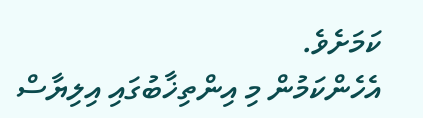ކަމަށެވެ.
އެހެންކަމުން މި އިންތިޚާބުގައި އިލިޔާސް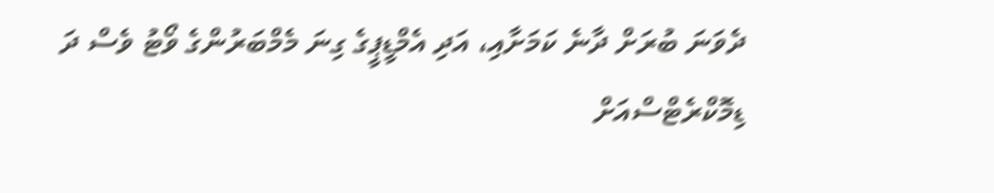ދެވަނަ ބުރަށް ދާނެ ކަމަށާއި، އަދި އެމްޑީޕީގެ ގިނަ މެމްބަރުންގެ ވޯޓު ވެސް ދަ ޑިމޮކްރެޓްސްއަށް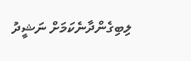ލިބިގެންދާނެކަމަށް ނަޝީދު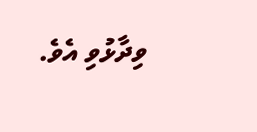ވިދާޅުވި އެވެ.